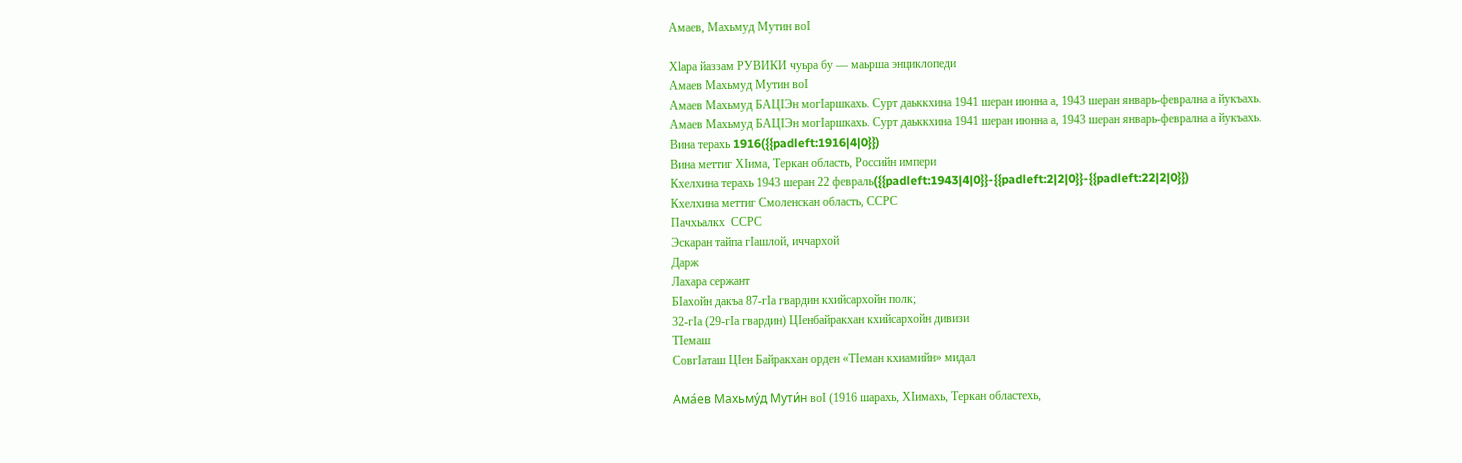Амаев, Махьмуд Мутин воӀ

Хӏара йаззам РУВИКИ чуьра бу — маьрша энциклопеди
Амаев Махьмуд Мутин воӀ
Амаев Махьмуд БАЦӀЭн могӀаршкахь. Сурт даьккхина 1941 шеран июнна а, 1943 шеран январь-феврална а йукъахь.
Амаев Махьмуд БАЦӀЭн могӀаршкахь. Сурт даьккхина 1941 шеран июнна а, 1943 шеран январь-феврална а йукъахь.
Вина терахь 1916({{padleft:1916|4|0}})
Вина меттиг ХӀима, Теркан область, Российн импери
Кхелхина терахь 1943 шеран 22 февраль({{padleft:1943|4|0}}-{{padleft:2|2|0}}-{{padleft:22|2|0}})
Кхелхина меттиг Смоленскан область, ССРС
Пачхьалкх  ССРС
Эскаран тайпа гӀашлой, иччархой
Дарж
Лахара сержант
БӀахойн дакъа 87-гӀа гвардин кхийсархойн полк;
32-гӀа (29-гӀа гвардин) ЦӀенбайракхан кхийсархойн дивизи
ТӀемаш
СовгӀаташ ЦӀен Байракхан орден «ТӀеман кхиамийн» мидал

Ама́ев Махьму́д Мути́н воӀ (1916 шарахь, ХӀимахь, Теркан областехь,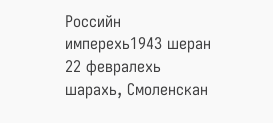Российн имперехь1943 шеран 22 февралехь шарахь, Смоленскан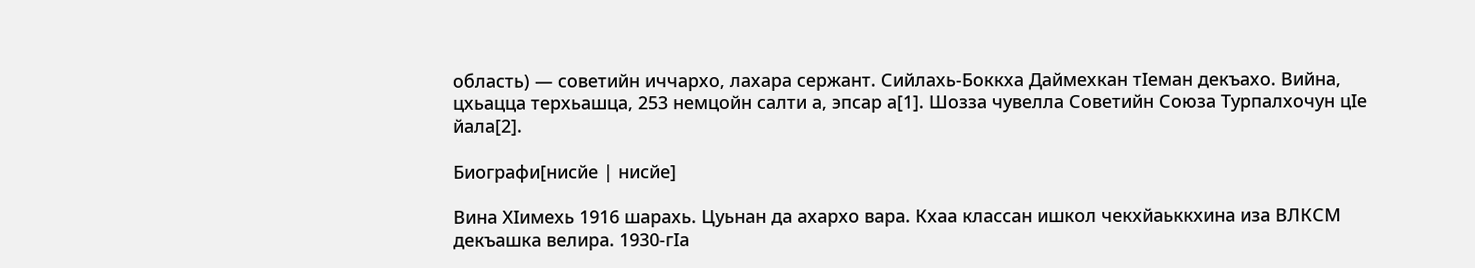область) — советийн иччархо, лахара сержант. Сийлахь-Боккха Даймехкан тӀеман декъахо. Вийна, цхьацца терхьашца, 253 немцойн салти а, эпсар а[1]. Шозза чувелла Советийн Союза Турпалхочун цӀе йала[2].

Биографи[нисйе | нисйе]

Вина ХӀимехь 1916 шарахь. Цуьнан да ахархо вара. Кхаа классан ишкол чекхйаьккхина иза ВЛКСМ декъашка велира. 1930-гӀа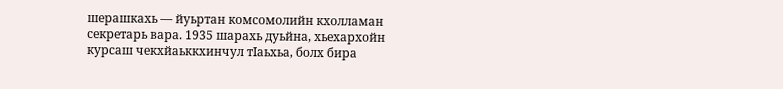шерашкахь — йуьртан комсомолийн кхолламан секретарь вара. 1935 шарахь дуьйна, хьехархойн курсаш чекхйаьккхинчул тӀаьхьа, болх бира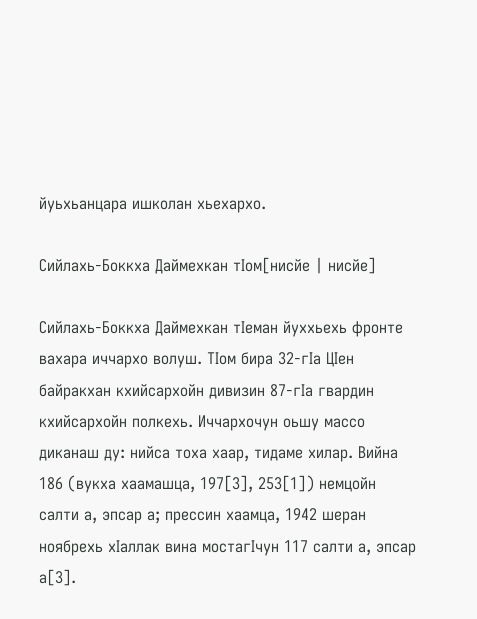йуьхьанцара ишколан хьехархо.

Сийлахь-Боккха Даймехкан тӀом[нисйе | нисйе]

Сийлахь-Боккха Даймехкан тӀеман йуххьехь фронте вахара иччархо волуш. ТӀом бира 32-гӀа ЦӀен байракхан кхийсархойн дивизин 87-гӀа гвардин кхийсархойн полкехь. Иччархочун оьшу массо диканаш ду: нийса тоха хаар, тидаме хилар. Вийна 186 (вукха хаамашца, 197[3], 253[1]) немцойн салти а, эпсар а; прессин хаамца, 1942 шеран ноябрехь хӀаллак вина мостагӀчун 117 салти а, эпсар а[3].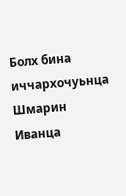Болх бина иччархочуьнца Шмарин Иванца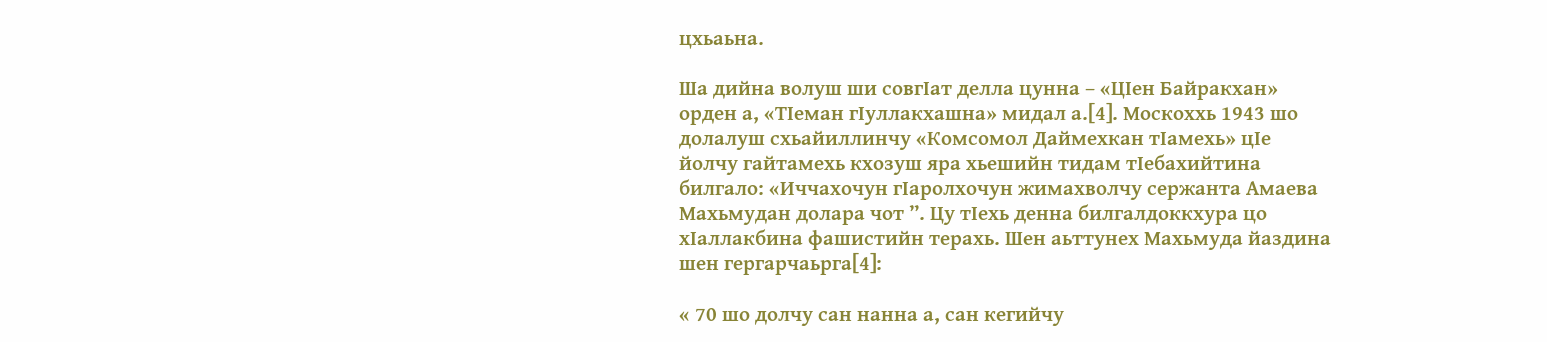цхьаьна.

Ша дийна волуш ши совгӀат делла цунна – «ЦӀен Байракхан» орден а, «ТӀеман гӀуллакхашна» мидал а.[4]. Москоххь 1943 шо долалуш схьайиллинчу «Комсомол Даймехкан тӀамехь» цӀе йолчу гайтамехь кхозуш яра хьешийн тидам тӀебахийтина билгало: «Иччахочун гӀаролхочун жимахволчу сержанта Амаева Махьмудан долара чот ”. Цу тӀехь денна билгалдоккхура цо хӀаллакбина фашистийн терахь. Шен аьттунех Махьмуда йаздина шен гергарчаьрга[4]:

« 70 шо долчу сан нанна а, сан кегийчу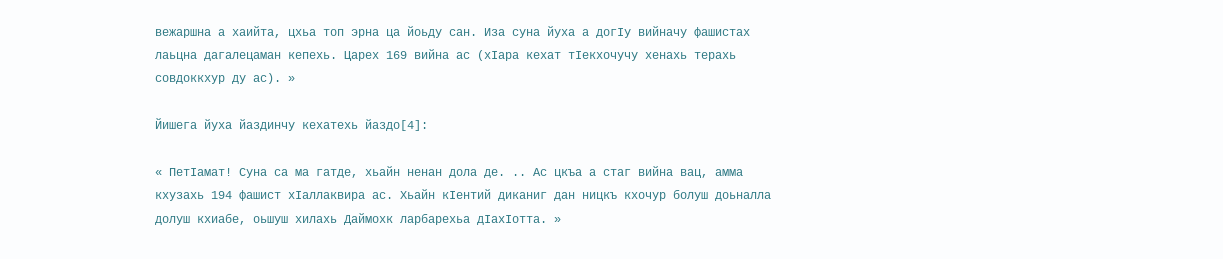вежаршна а хаийта, цхьа топ эрна ца йоьду сан. Иза суна йуха а догӀу вийначу фашистах лаьцна дагалецаман кепехь. Царех 169 вийна ас (хӀара кехат тӀекхочучу хенахь терахь совдоккхур ду ас). »

Йишега йуха йаздинчу кехатехь йаздо[4]:

« ПетӀамат! Суна са ма гатде, хьайн ненан дола де. .. Ас цкъа а стаг вийна вац, амма кхузахь 194 фашист хӀаллаквира ас. Хьайн кӀентий диканиг дан ницкъ кхочур болуш доьналла долуш кхиабе, оьшуш хилахь Даймохк ларбарехьа дӀахӀотта. »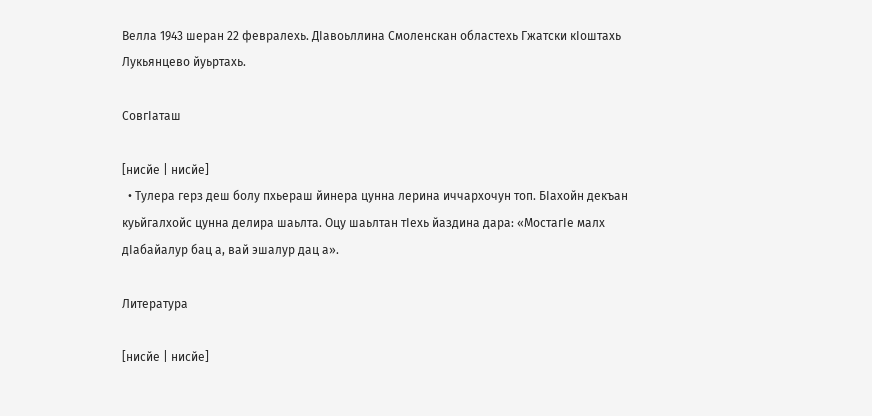Велла 1943 шеран 22 февралехь. ДӀавоьллина Смоленскан областехь Гжатски кӀоштахь Лукьянцево йуьртахь.

СовгӀаташ

[нисйе | нисйе]
  • Тулера герз деш болу пхьераш йинера цунна лерина иччархочун топ. БӀахойн декъан куьйгалхойс цунна делира шаьлта. Оцу шаьлтан тӀехь йаздина дара: «МостагӀе малх дӀабайалур бац а, вай эшалур дац а».

Литература

[нисйе | нисйе]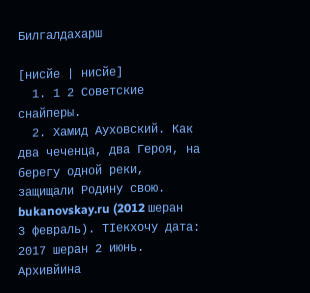Билгалдахарш

[нисйе | нисйе]
  1. 1 2 Советские снайперы.
  2. Хамид Ауховский. Как два чеченца, два Героя, на берегу одной реки, защищали Родину свою. bukanovskay.ru (2012 шеран 3 февраль). ТӀекхочу дата: 2017 шеран 2 июнь. Архивйина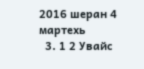2016 шеран 4 мартехь
  3. 1 2 Увайс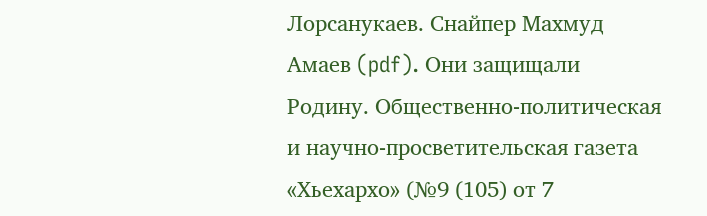Лорсанукаев. Снайпер Махмуд Амаев (pdf). Они защищали Родину. Общественно-политическая и научно-просветительская газета «Хьехархо» (№9 (105) от 7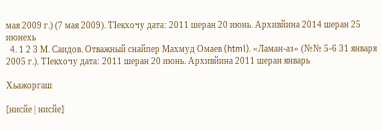мая 2009 г.) (7 мая 2009). ТӀекхочу дата: 2011 шеран 20 июнь. Архивйина 2014 шеран 25 июнехь
  4. 1 2 3 М. Саидов. Отважный снайпер Махмуд Омаев (html). «Ламан-аз» (№№ 5-6 31 января 2005 г.). ТӀекхочу дата: 2011 шеран 20 июнь. Архивйина 2011 шеран январь

Хьажоргаш

[нисйе | нисйе]